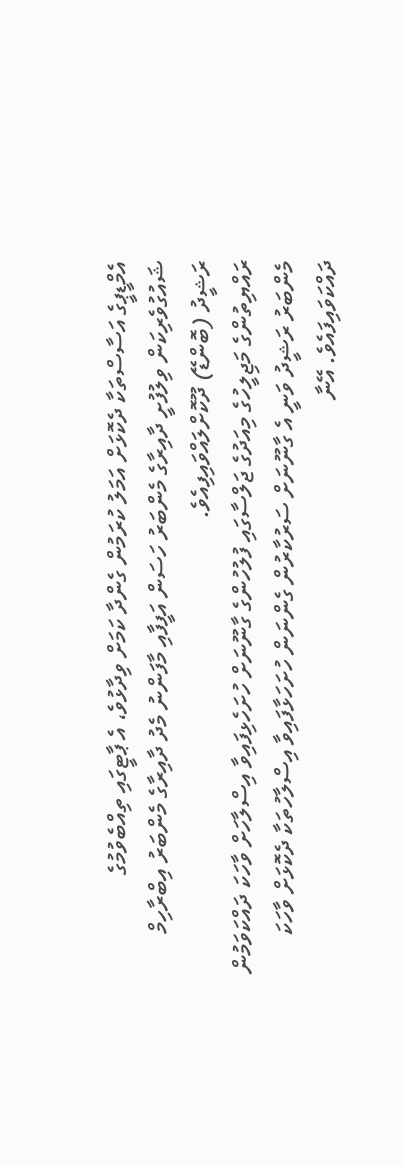އެމްޑީޕީގެ އަސާސްތަކާ ދެކޮޅަށް އަމަލު ކުރަމުން ގެންދާ ކަމަށް ވިދާޅުވެ، އެ ޕާޓީގައި ތިއްބެވުމުގެ ޝައުގުވެރިކަން ވިލުފުށީ ދާއިރާގެ މެންބަރު ހަސަން އަފީފާއި މާފަންނު މެދު ދާއިރާގެ މެންބަރު އިބްރާހިމް ރަޝީދު (ބޮންޑޭ) ދޫކޮށްލައްވައިފިއެވެ.
ރައްޔިތުންގެ މަޖިލީހުގެ މިއަދުގެ ޖަލްސާގައި ފުލުހުންގެ ގާނޫނަށް ހުށަހެޅިފައިވާ އިސްލާހަށް ވާހަކަ ދައްކަވަމުން މެންބަރު ރަޝީދު ވަނީ އެ ގާނޫނަށް ސަރުކާރުން ގެންނަން ހުށަހަޅާފައިވާ އިސްލާހުތަކާ ދެކޮޅަށް ވާހަކަ ދައްކަވައިފައެވެ. އޭނާ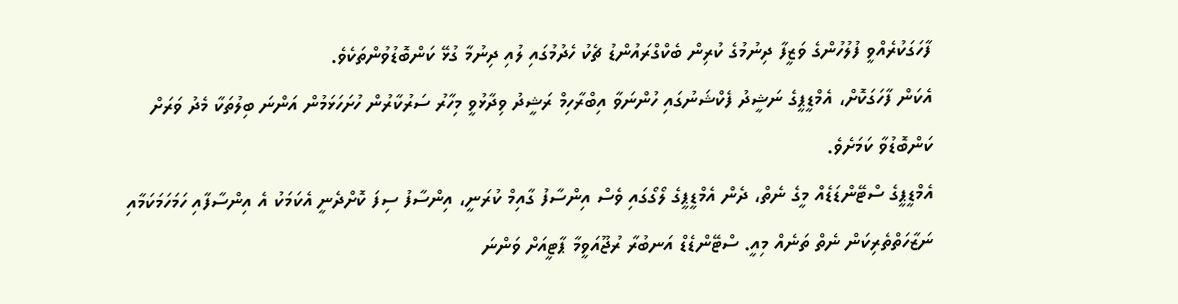ފާހަގަކުރެއްވީ ފުލުހުންގެ ވަޒީފާ ދިނުމުގެ ކުރިން ބެކްގްރައުންޑު ޗެކު ހެދުމުގައި ލުއި ދިނުމާ ގުޅޭ ކަންބޮޑުވުންތަކެވެ.
އެކަން ފާހަގަކޮށް، އެމްޑީޕީގެ ނަޝީދު ފެކްޝަނުގައި ހުންނަވާ އިބްރާހިމް ރަޝީދު ވިދާޅުވީ މިހާރު ސަރުކާރުން ހުށަހަޅަމުން އަންނަ ބިލުތަކާ މެދު ވަރަށް ކަންބޮޑުވާ ކަމަށެވެ.
އެމްޑީޕީގެ ސްޓޭންޑަޑެއް މީގެ ނެތް، ދެން އެމްޑީޕީގެ ލޯގޯގައި ވެސް އިންސާފު ގާއިމް ކުރަނީ، އިންސާފު ސިފަ ކޮށްދެނީ އެކަމަކު އެ އިންސާފާއި ހަމަހަމަކަމާއި ނަޒާހަތްތެރިކަން ނެތް ތަނެއް މިއީ. ސްޓޭންޑެޑް އަނބުރާ ރުޖޫއަވީމާ ޕާޓީއަށް ވަންނަ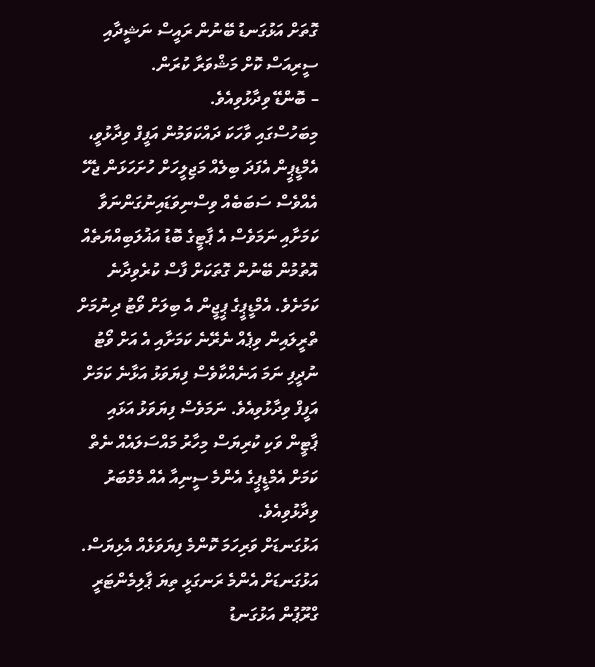ގޮތަށް އަޅުގަނޑު ބޭނުން ރައީސް ނަޝީދާއި ސީރިއަސް ކޮށް މަޝްވަރާ ކުރަން.
– ބޮންޑޭ ވިދާޅުވިއެވެ.
މިބަހުސްގައި ވާހަކަ ދައްކަވަމުން އަފީފް ވިދާޅުވީ، އެމްޑީޕީން އެފަދަ ބިލެއް މަޖިލީހަށް ހުށަހަޅަން ޖެހޭ އެއްވެސް ސަބަބެއް ވިސްނިވަޑައިނުގަންނަވާ ކަމަށާއި ނަމަވެސް އެ ޕާޓީގެ ބޮޑު އަޣުލަބިއްޔަތެއް އޮތުމުން ބޭނުން ގޮތަކަށް ފާސް ކުރެވިދާނެ ކަމަށެވެ. އެމްޑީޕީގެ ޕީޖީން އެ ބިލަށް ވޯޓު ދިނުމަށް ތްރީލައިން ވިޕެއް ނެރޭނެ ކަމަށާއި އެ އަށް ވޯޓު ނުދީފި ނަމަ އަނެއްކާވެސް ފިޔަވަޅު އަޅާނެ ކަމަށް އަފީފް ވިދާޅުވިއެވެ. ނަމަވެސް ފިޔަވަޅު އަޅައި ޕާޓީން ވަކި ކުރިޔަސް މިހާރު މައްސަލައެއް ނެތް ކަމަށް އެމްޑީޕީގެ އެންމެ ސީނިއާ އެއް މެމްބަރު ވިދާޅުވިއެވެ.
އަޅުގަނޑަށް ވަރިހަމަ ކޮންމެ ފިޔަވަޅެއް އެޅިޔަސް. އަޅުގަނޑަށް އެންމެ ރަނގަޅީ ތިޔަ ޕާލިމެންޓަރީ ގްރޫޕުން އަޅުގަނޑު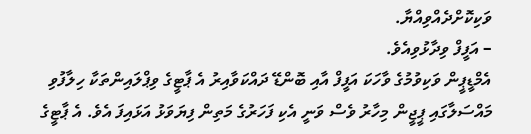ވަކިކޮށްދެއްވިއްޔާ.
– އަފީފް ވިދާޅުވިއެވެ.
އެމްޑީޕީން ވަކިވުމުގެ ވާހަކަ އަފީފް އާއި ބޮންޑޭ ދައްކަވާއިރު އެ ޕާޓީގެ ވިޕްލައިންތަކާ ހިލާފުވި މައްސަލާގައި ޕީޖީން މިހާރު ވެސް ވަނީ އެކި ފަހަރުގެ މަތިން ފިޔަވަޅު އަޅައިފަ އެވެ. އެ ޕާޓީގެ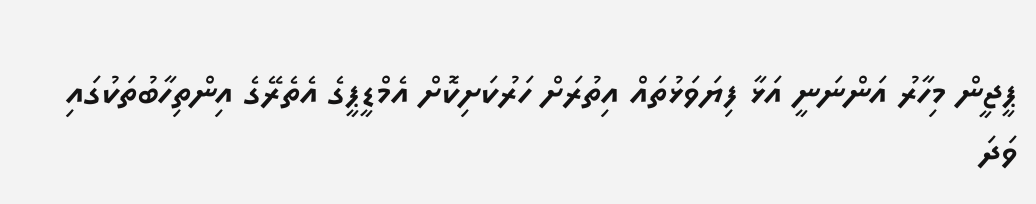ޕީޖީން މިހާރު އަންނަނީ އަޅާ ފިޔަވަޅުތައް އިތުރަށް ހަރުކަށިކޮށް އެމްޑީޕީގެ އެތެރޭގެ އިންތިހާބުތަކުގައި ވަދަ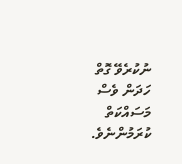ނުކުރެވޭ ގޮތް ހަދަން ވެސް މަސައްކަތް ކުރަމުންނެވެ.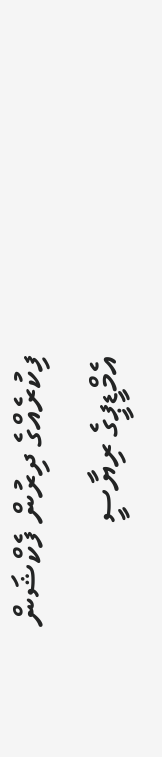ފިކުރެއްގެ ދިރުން ފެކްޝަން އެމްޑީޕީގެ ރިޔާސީ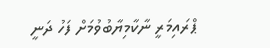ޕްރައިމަރީ ނާކާމިޔާބުވުމަށް ފަހު ދަނީ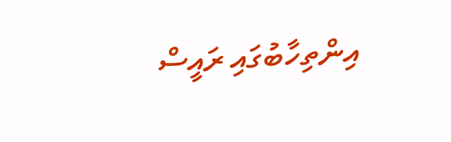އިންތިހާބުގައި ރައީސް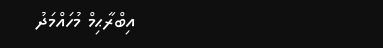އިބްރާޙިމް މުހައްމަދު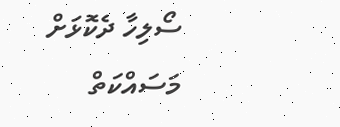ސޯލިހާ ދެކޮޅަށް މަސައްކަތް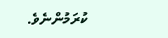ކުރަމުންނެވެ.